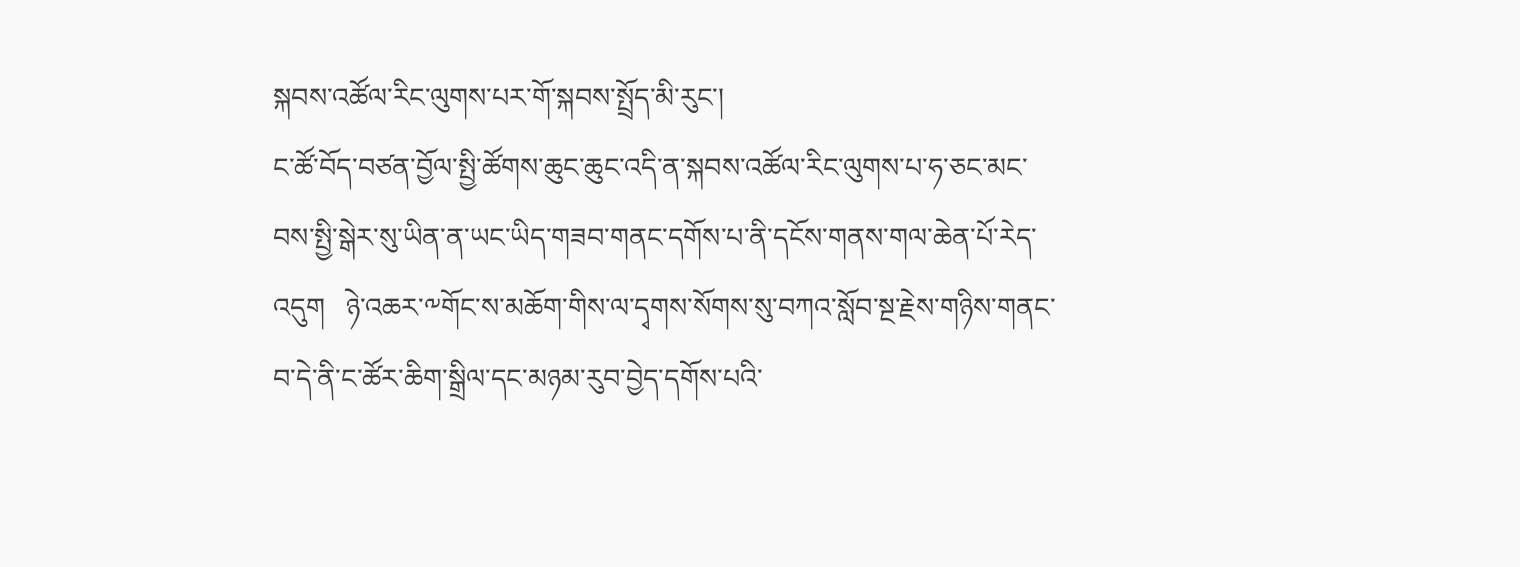སྐབས་འཚོལ་རིང་ལུགས་པར་གོ་སྐབས་སྤྲོད་མི་རུང་།
ང་ཚོ་བོད་བཙན་བྱོལ་སྤྱི་ཚོགས་ཆུང་ཆུང་འདི་ན་སྐབས་འཚོལ་རིང་ལུགས་པ་ཧ་ཅང་མང་བས་སྤྱི་སྒེར་སུ་ཡིན་ན་ཡང་ཡིད་གཟབ་གནང་དགོས་པ་ནི་དངོས་གནས་གལ་ཆེན་པོ་རེད་འདུག   ཉེ་འཆར་༸གོང་ས་མཆོག་གིས་ལ་དྭགས་སོགས་སུ་བཀའ་སློབ་སྔ་རྗེས་གཉིས་གནང་བ་དེ་ནི་ང་ཚོར་ཆིག་སྒྲིལ་དང་མཉམ་རུབ་བྱེད་དགོས་པའི་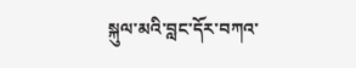སྐུལ་མའི་བླང་དོར་བཀའ་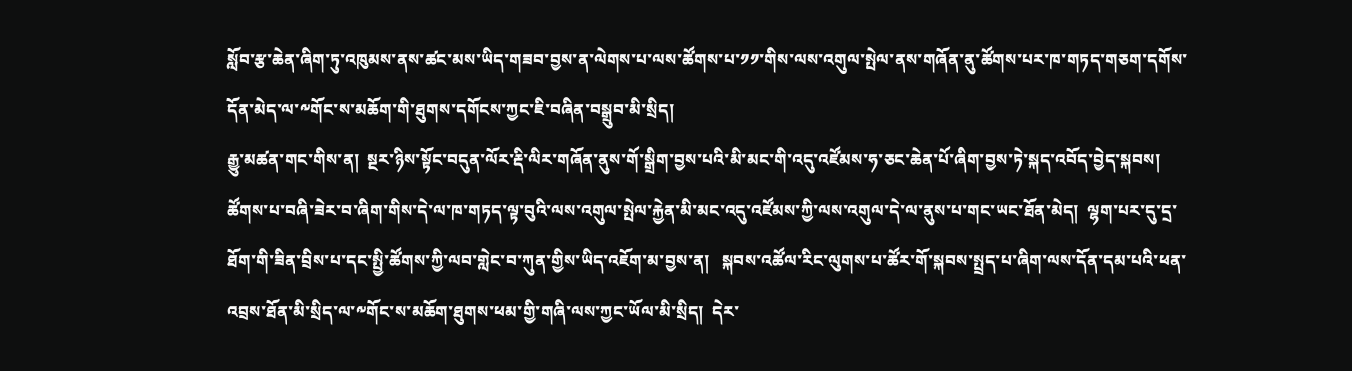སློབ་རྩ་ཆེན་ཞིག་ཏུ་འཁུམས་ནས་ཚང་མས་ཡིད་གཟབ་བྱས་ན་ལེགས་པ་ལས་ཚོགས་པ་༡༡་གིས་ལས་འགུལ་སྤེལ་ནས་གཞོན་ནུ་ཚོགས་པར་ཁ་གཏད་གཅག་དགོས་དོན་མེད་ལ་༸གོང་ས་མཆོག་གི་ཐུགས་དགོངས་ཀྱང་ཇི་བཞིན་བསྒྲུབ་མི་སྲིད།
རྒྱུ་མཚན་གང་གིས་ན།  སྔར་ཉིས་སྟོང་བདུན་ལོར་རྡི་ལིར་གཞོན་ནུས་གོ་སྒྲིག་བྱས་པའི་མི་མང་གི་འདུ་འཛོམས་ཧ་ཅང་ཆེན་པོ་ཞིག་བྱས་ཏེ་སྐད་འབོད་བྱེད་སྐབས།  ཚོགས་པ་བཞི་ཟེར་བ་ཞིག་གིས་དེ་ལ་ཁ་གཏད་ལྟ་བུའི་ལས་འགུལ་སྤེལ་རྐྱེན་མི་མང་འདུ་འཛོམས་ཀྱི་ལས་འགུལ་དེ་ལ་ནུས་པ་གང་ཡང་ཐོན་མེད།  ལྷག་པར་དུ་དྲ་ཐོག་གི་ཟིན་བྲིས་པ་དང་སྤྱི་ཚོགས་ཀྱི་ལབ་གླེང་བ་ཀུན་གྱིས་ཡིད་འཇོག་མ་བྱས་ན།   སྐབས་འཚོལ་རིང་ལུགས་པ་ཚོར་གོ་སྐབས་སྤྲད་པ་ཞིག་ལས་དོན་དམ་པའི་ཕན་འབྲས་ཐོན་མི་སྲིད་ལ་༸གོང་ས་མཆོག་ཐུགས་ཕམ་གྱི་གཞི་ལས་ཀྱང་ཡོལ་མི་སྲིད།  དེར་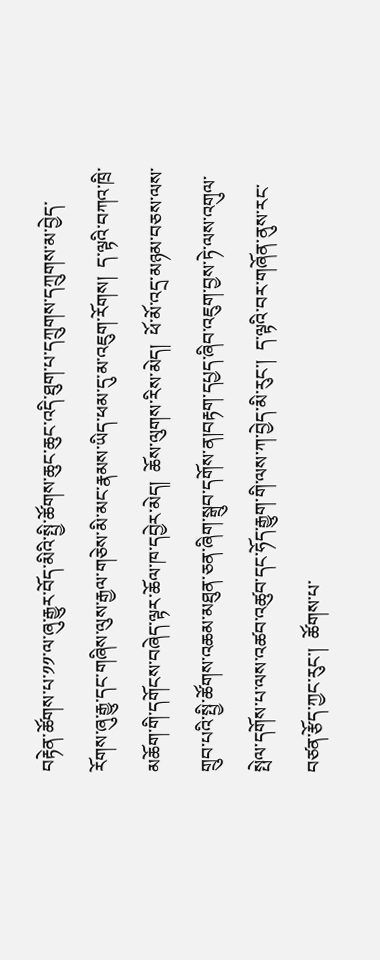བརྟེན་ཚོགས་པ་༡༡་ལ་ཞུ་རྒྱུར་བོད་མིའི་སྤྱི་ཚོགས་ཆུང་ཆུང་འདི་ཐུག་པ་དཀྲུགས་དཀྲུགས་མ་བྱེད་རོགས་ཞུ་རྒྱུ་དང་གཞིས་ལུས་རྒྱལ་གཅེས་མི་མང་རྣམས་ཡིད་ཕམ་དུ་མ་འཇུག་རོགས།  ད་ལྟའི་བཀའ་ཁྲི་མཆོག་གི་དགོངས་བཞེད་ལྟར་ཆོལ་ཁ་དབྱེར་མེད།  ཆོས་ལུགས་རིས་མེད།  ཕོ་མོ་འདྲ་མཉམ་བཅས་ལས་གྲུབ་པའི་སྤྱི་ཚོགས་འཆམ་མཐུན་ཅན་ཞིག་སྒྲུབ་དགོས་ན།བརྟག་དཔྱད་ཞིབ་འཇུག་བྱས་ཏེ་ལས་འགུལ་སྤེལ་དགོས་པ་ལས་འཚབ་འཚུབ་དང་ཧོད་རྒྱུག་གི་ལས་ཀ་བྱེད་མི་རུང་།  ད་ལྟའི་བར་གཞོན་ནུས་རང་བཙན་རྩོད་ཀྱང་རུང་།  ཚོགས་པ་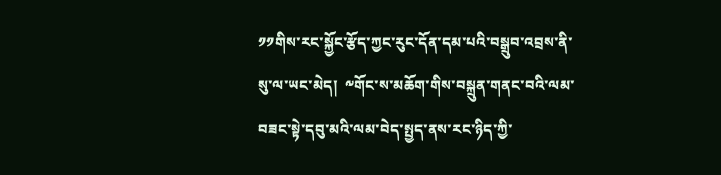༡༡གིས་རང་སྐྱོང་རྩོད་ཀྱང་རུང་དོན་དམ་པའི་བསྒྲུབ་འབྲས་ནི་སུ་ལ་ཡང་མེད།  ༸གོང་ས་མཆོག་གིས་བསྐྲུན་གནང་བའི་ལམ་བཟང་སྟེ་དབུ་མའི་ལམ་བེད་སྤྱད་ནས་རང་ཉིད་ཀྱི་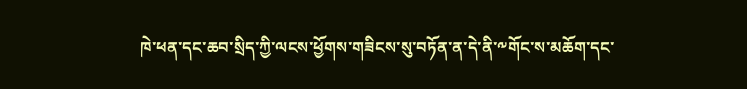ཁེ་ཕན་དང་ཆབ་སྲིད་ཀྱི་ལངས་ཕྱོགས་གཟིངས་སུ་བཏོན་ན་དེ་ནི་༸གོང་ས་མཆོག་དང་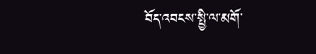བོད་འབངས་སྤྱི་ལ་མགོ་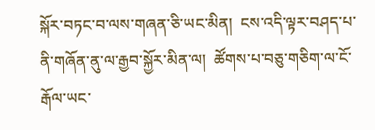སྐོར་བཏང་བ་ལས་གཞན་ཅི་ཡང་མིན།  ངས་འདི་ལྟར་བཤད་པ་ནི་གཞོན་ནུ་ལ་རྒྱབ་སྐྱོར་མིན་ལ།  ཚོགས་པ་བཅུ་གཅིག་ལ་ངོ་རྒོལ་ཡང་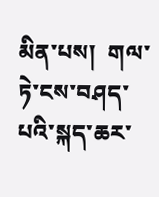མིན་པས།  གལ་ཏེ་ངས་བཤད་པའི་སྐད་ཆར་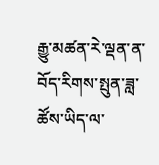རྒྱུ་མཚན་རེ་ལྡན་ན་བོད་རིགས་སྤུན་ཟླ་ཚོས་ཡིད་ལ་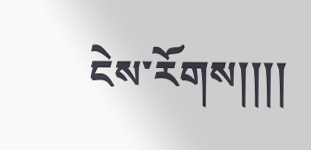ངེས་རོགས།།།།